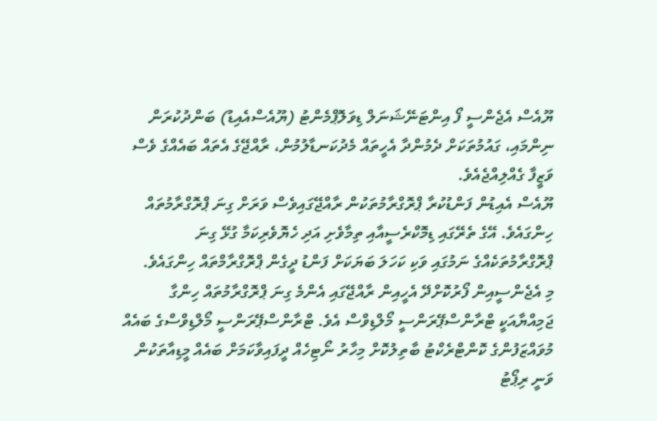ޔޫއެސް އެޖެންސީ ފޯ އިންޓަނޭޝަނަލް ޑިވަލޮޕްމެންޓު (ޔޫއެސްއެއިޑު) ބަންދުކުރަން ނިންމައި، ގައުމުތަކަށް ދެމުންދާ އެހީތައް މެދުކަނޑާލުމުން، ރާއްޖޭގެ އެތައް ބައެއްގެ ވެސް ވަޒީފާ ގެއްލިއްޖެއެވެ.
ޔޫއެސް އެއިޑުން ފަންޑުކުރާ ޕްރޮގްރާމުތަކުން ރާއްޖޭގައިވެސް ވަރަށް ގިނަ ޕްރޮގްރާމުތައް ހިންގައެވެ. އޭގެ ތެރޭގައި ޑިމޮކްރެސީއާއި ތިމާވެށި އަދި ހެޔޮވެރިކަމާ ގުޅޭ ގިނަ ޕްރޮގްރާމުތަކެއްގެ ނަމުގައި ވަކި ކަހަލަ ބަޔަކަށް ފަންޑު ދީގެން ޕްރޮގްރާމްތައް ހިންގައެވެ.
މި އެޖެންސީއިން ފޯރުކޮށްދޭ އެހީއިން ރާއްޖޭގައި އެންމެ ގިނަ ޕްރޮގްރާމުތައް ހިންގާ ޖަމިއްޔާއަކީ ޓްރާންސްޕޭރަންސީ މޯލްޑިވްސް އެވެ. ޓްރާންސްޕޭރަންސީ މޯލްޑިވްސްގެ ބައެއް މުވައްޒަފުންގެ ކޮންޓްރެކްޓު ބާތިލުކޮށް މިހާރު ނޯޓިހެއް ދީފައިވާކަމަށް ބައެއް މީޑިއާތަކުން ވަނީ ރިޕޯޓު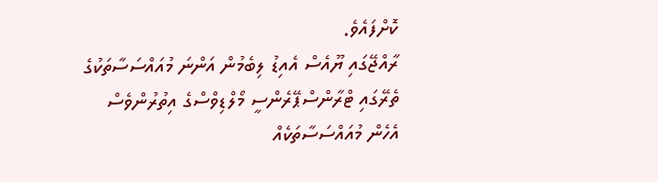ކޮށްފައެވެ.
ރާއްޖޭގައި ޔޫއެސް އެއިޑު ލިބެމުން އަންނަ މުއައްސަސާތަކުގެ ތެރޭގައި ޓްރާންސްޕޭރެންސީ މޯލްޑިވްސްގެ އިތުރުންވެސް އެހެން މުއައްސަސާތަކެއް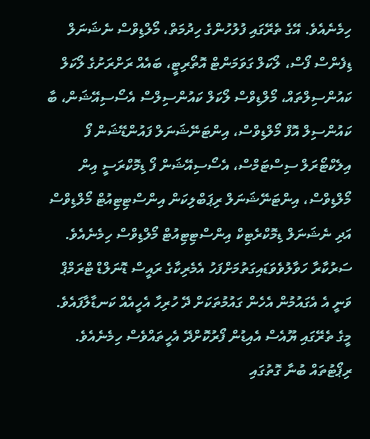ހިމެނެއެވެ. އޭގެ ތެރޭގައި ފުލުހުންގެ ހިދުމަތް، މޯލްޑިވްސް ނެޝަނަލް ޑިފެންސް ފޯސް، ލޯކަލް ގަވަމަންޓް އޮތޯރިޓީ، ބައެއް ރަށްރަށުގެ ލޯކަލް ކައުންސިލްތައް، މޯލްޑިވްސް ލޯކަލް ކައުންސިލްސް އެސޯސިއޭޝަން، ބާ ކައުންސިލް އޮފް މޯލްޑިވްސް، އިންޓަނޭޝަނަލް ފައުންޑޭޝަން ފޯ އިލެކްޓޯރަލް ސިސްޓަމްސް، އެސޯސިއޭޝަން ފޯ ޑިމޮކްރަސީ އިން މޯލްޑިވްސް، އިންޓަނޭޝަނަލް ރިޕަބްލިކަން އިންސްޓިޓިއުޓް މޯލްޑިވްސް އަދި ނެޝަނަލް ޑިމޮކްރެޓިކް އިންސްޓިޓިއުޓް މޯލްޑިވްސް ހިމެނެއެވެ.
ސަރުކާރާ ހަވާލުވެވަޑައިގަތުމަށްފަހު އެމެރިކާގެ ރައީސް ޑޮނަލްޑް ޓްރަމްޕް ވަނީ އެ އެގައުމުން އެހެން ގައުމުތަކަށް ދޭ ހުރިހާ އެހީއެއް ކަނޑާލާފައެވެ. މީގެ ތެރޭގައި ޔޫއެސް އެއިޑުން ފޯރުކޮށްދޭ އެހީތައްވެސް ހިމެނެއެވެ. ރިޕޯޓުތައް ބުނާ ގޮތުގައި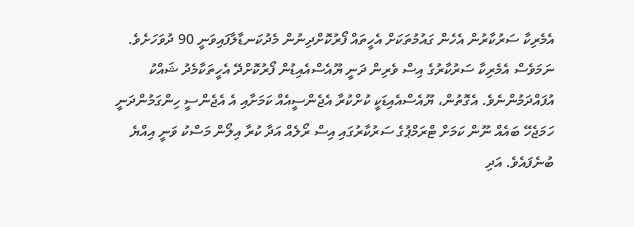އެމެރިކާ ސަރުކާރުން އެހެން ގައުމުތަކަށް އެހީތައް ފޯރުކޮށްދިނުން މެދުކަނޑާލާފައިވަނީ 90 ދުވަހަށެވެ.
ނަމަވެސް އެމެރިކާ ސަރުކާރުގެ އިސް ވެރިން ދަނީ ޔޫއެސްއެއިޑުން ފޯރުކޮށްދޭ އެހީތަކާމެދު ޝައްކު އުފައްދަމުންނެވެ. އެގޮތުން، ޔޫއެސްއެއިޑަކީ ކުށްކުރާ އެޖެންސީއެއް ކަމަށާއި އެ އެޖެންސީ ހިންގަމުންދަނީ ހަމަޖެހޭ ބައެއް ނޫން ކަމަށް ޓްރަމްޕުގެ ސަރުކާރުގައި އިސް ރޯލެއް އަދާ ކުރާ އިލޯން މަސްކު ވަނީ އިއްޔެ ބުނެފައެވެ. އަދި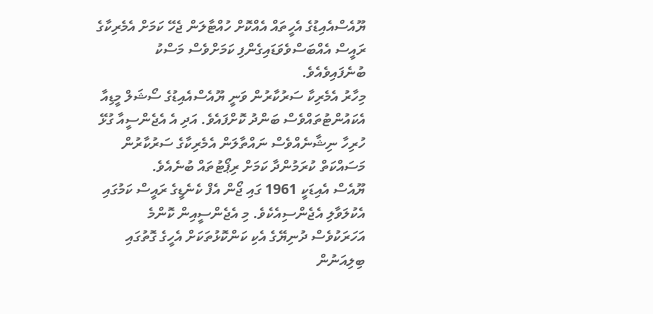ޔޫއެސްއެއިޑުގެ އެހީތައް އެއްކޮށް ހުއްޓާލަން ޖެހޭ ކަމަށް އެމެރިކާގެ ރައީސް އެއްބަސްވެވަޑައިގެންފި ކަމަށްވެސް މަސްކު ބުނެފައިވެއެވެ.
މިހާރު އެމެރިކާ ސަރުކާރުން ވަނީ ޔޫއެސްއެއިޑުގެ ސޯޝަލް މީޑިއާ އެކައުންޓުތައްވެސް ބަންދު ކޮށްފައެވެ. އަދި އެ އެޖެންސީއާ ގުޅޭ ހުރިހާ ނިޝާނެއްވެސް ނައްތާލަން އެމެރިކާގެ ސަރުކާރުން މަސައްކަތް ކުރަމުންދާ ކަމަށް ރިޕޯޓުތައް ބުނެއެވެ.
ޔޫއެސް އެއިޑަކީ 1961 ގައި ޖޯން އެފް ކެނެޑީގެ ރައީސް ކަމުގައި އެކުލަވާލި އެޖެންސިއެކެވެ. މި އެޖެންސީއިން ކޮންމެ އަހަރަކުވެސް ދުނިޔޭގެ އެކި ކަންކޮޅުތަކަށް އެހީގެ ގޮތުގައި ބިލިއަނުން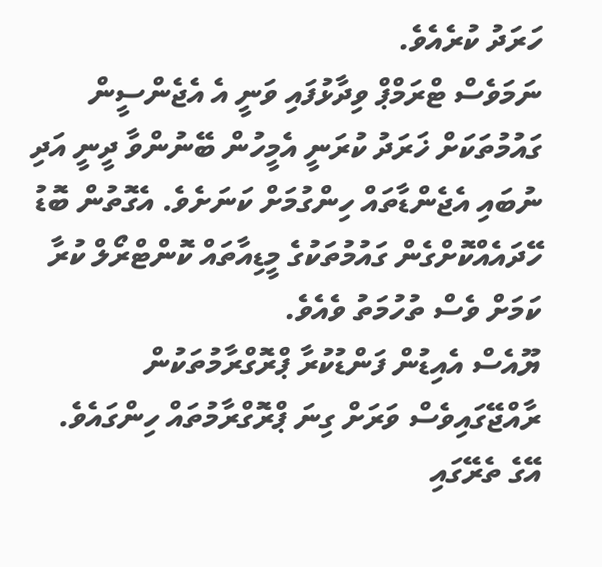ހަރަދު ކުރެއެވެ.
ނަމަވެސް ޓްރަމްޕް ވިދާޅުފައި ވަނީ އެ އެޖެންސީން ގައުމުތަކަށް ޚަރަދު ކުރަނީ އެމީހުން ބޭނުންވާ ދީނީ އަދި ނުބައި އެޖެންޑާތައް ހިންގުމަށް ކަނަށެވެ. އެގޮތުން ބޮޑު ހޭދައެއްކޮށްގެން ގައުމުތަކުގެ މީޑިއާތައް ކޮންޓްރޯލް ކުރާ ކަމަށް ވެސް ތުހުމަތު ވެއެވެ.
ޔޫއެސް އެއިޑުން ފަންޑުކުރާ ޕްރޮގްރާމުތަކުން ރާއްޖޭގައިވެސް ވަރަށް ގިނަ ޕްރޮގްރާމުތައް ހިންގައެވެ. އޭގެ ތެރޭގައި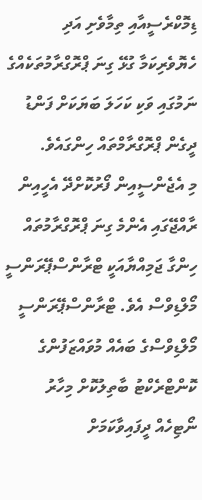ޑިމޮކްރެސީއާއި ތިމާވެށި އަދި ހެޔޮވެރިކަމާ ގުޅޭ ގިނަ ޕްރޮގްރާމުތަކެއްގެ ނަމުގައި ވަކި ކަހަލަ ބަޔަކަށް ފަންޑު ދީގެން ޕްރޮގްރާމްތައް ހިންގައެވެ.
މި އެޖެންސީއިން ފޯރުކޮށްދޭ އެހީއިން ރާއްޖޭގައި އެންމެ ގިނަ ޕްރޮގްރާމުތައް ހިންގާ ޖަމިއްޔާއަކީ ޓްރާންސްޕޭރަންސީ މޯލްޑިވްސް އެވެ. ޓްރާންސްޕޭރަންސީ މޯލްޑިވްސްގެ ބައެއް މުވައްޒަފުންގެ ކޮންޓްރެކްޓު ބާތިލުކޮށް މިހާރު ނޯޓިހެއް ދީފައިވާކަމަށް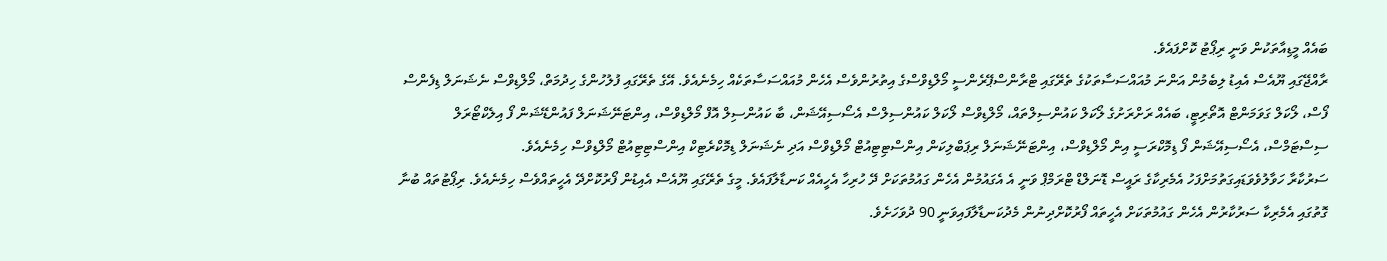ބައެއް މީޑިއާތަކުން ވަނީ ރިޕޯޓު ކޮށްފައެވެ.
ރާއްޖޭގައި ޔޫއެސް އެއިޑު ލިބެމުން އަންނަ މުއައްސަސާތަކުގެ ތެރޭގައި ޓްރާންސްޕޭރެންސީ މޯލްޑިވްސްގެ އިތުރުންވެސް އެހެން މުއައްސަސާތަކެއް ހިމެނެއެވެ. އޭގެ ތެރޭގައި ފުލުހުންގެ ހިދުމަތް، މޯލްޑިވްސް ނެޝަނަލް ޑިފެންސް ފޯސް، ލޯކަލް ގަވަމަންޓް އޮތޯރިޓީ، ބައެއް ރަށްރަށުގެ ލޯކަލް ކައުންސިލްތައް، މޯލްޑިވްސް ލޯކަލް ކައުންސިލްސް އެސޯސިއޭޝަން، ބާ ކައުންސިލް އޮފް މޯލްޑިވްސް، އިންޓަނޭޝަނަލް ފައުންޑޭޝަން ފޯ އިލެކްޓޯރަލް ސިސްޓަމްސް، އެސޯސިއޭޝަން ފޯ ޑިމޮކްރަސީ އިން މޯލްޑިވްސް، އިންޓަނޭޝަނަލް ރިޕަބްލިކަން އިންސްޓިޓިއުޓް މޯލްޑިވްސް އަދި ނެޝަނަލް ޑިމޮކްރެޓިކް އިންސްޓިޓިއުޓް މޯލްޑިވްސް ހިމެނެއެވެ.
ސަރުކާރާ ހަވާލުވެވަޑައިގަތުމަށްފަހު އެމެރިކާގެ ރައީސް ޑޮނަލްޑް ޓްރަމްޕް ވަނީ އެ އެގައުމުން އެހެން ގައުމުތަކަށް ދޭ ހުރިހާ އެހީއެއް ކަނޑާލާފައެވެ. މީގެ ތެރޭގައި ޔޫއެސް އެއިޑުން ފޯރުކޮށްދޭ އެހީތައްވެސް ހިމެނެއެވެ. ރިޕޯޓުތައް ބުނާ ގޮތުގައި އެމެރިކާ ސަރުކާރުން އެހެން ގައުމުތަކަށް އެހީތައް ފޯރުކޮށްދިނުން މެދުކަނޑާލާފައިވަނީ 90 ދުވަހަށެވެ.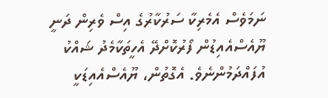ނަމަވެސް އެމެރިކާ ސަރުކާރުގެ އިސް ވެރިން ދަނީ ޔޫއެސްއެއިޑުން ފޯރުކޮށްދޭ އެހީތަކާމެދު ޝައްކު އުފައްދަމުންނެވެ. އެގޮތުން، ޔޫއެސްއެއިޑަކީ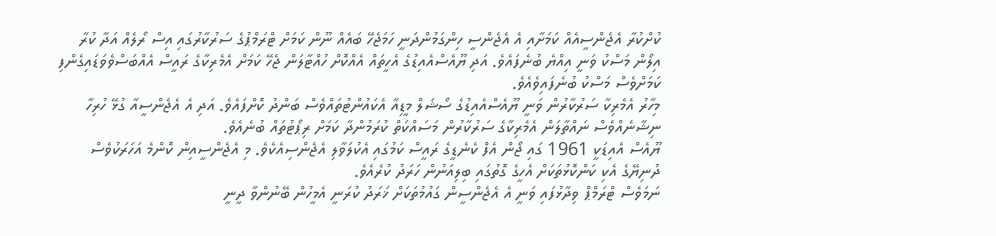ކުށްކުރާ އެޖެންސީއެއް ކަމަށާއި އެ އެޖެންސީ ހިންގަމުންދަނީ ހަމަޖެހޭ ބައެއް ނޫން ކަމަށް ޓްރަމްޕުގެ ސަރުކާރުގައި އިސް ރޯލެއް އަދާ ކުރާ އިލޯން މަސްކު ވަނީ އިއްޔެ ބުނެފައެވެ. އަދި ޔޫއެސްއެއިޑުގެ އެހީތައް އެއްކޮށް ހުއްޓާލަން ޖެހޭ ކަމަށް އެމެރިކާގެ ރައީސް އެއްބަސްވެވަޑައިގެންފި ކަމަށްވެސް މަސްކު ބުނެފައިވެއެވެ.
މިހާރު އެމެރިކާ ސަރުކާރުން ވަނީ ޔޫއެސްއެއިޑުގެ ސޯޝަލް މީޑިއާ އެކައުންޓުތައްވެސް ބަންދު ކޮށްފައެވެ. އަދި އެ އެޖެންސީއާ ގުޅޭ ހުރިހާ ނިޝާނެއްވެސް ނައްތާލަން އެމެރިކާގެ ސަރުކާރުން މަސައްކަތް ކުރަމުންދާ ކަމަށް ރިޕޯޓުތައް ބުނެއެވެ.
ޔޫއެސް އެއިޑަކީ 1961 ގައި ޖޯން އެފް ކެނެޑީގެ ރައީސް ކަމުގައި އެކުލަވާލި އެޖެންސިއެކެވެ. މި އެޖެންސީއިން ކޮންމެ އަހަރަކުވެސް ދުނިޔޭގެ އެކި ކަންކޮޅުތަކަށް އެހީގެ ގޮތުގައި ބިލިއަނުން ހަރަދު ކުރެއެވެ.
ނަމަވެސް ޓްރަމްޕް ވިދާޅުފައި ވަނީ އެ އެޖެންސީން ގައުމުތަކަށް ޚަރަދު ކުރަނީ އެމީހުން ބޭނުންވާ ދީނީ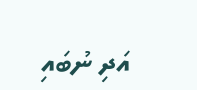އަދި ނުބައި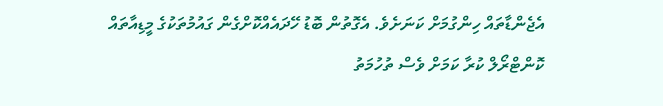އެޖެންޑާތައް ހިންގުމަށް ކަނަށެވެ. އެގޮތުން ބޮޑު ހޭދައެއްކޮށްގެން ގައުމުތަކުގެ މީޑިއާތައް ކޮންޓްރޯލް ކުރާ ކަމަށް ވެސް ތުހުމަތު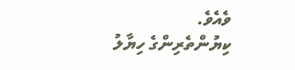ވެއެވެ.
ކިޔުންތެރިންގެ ހިޔާލު